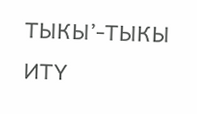ТЫКЫ’-ТЫКЫ ИТҮ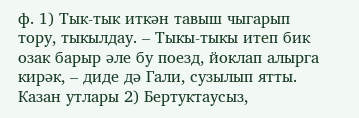ф. 1) Тык-тык иткән тавыш чыгарып тору, тыкылдау. – Тыкы-тыкы итеп бик озак барыр әле бу поезд, йоклап алырга кирәк, – диде дә Гали, сузылып ятты. Казан утлары 2) Бертуктаусыз,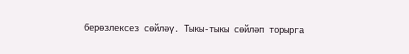берөзлексез сөйләү. Тыкы-тыкы сөйләп торырга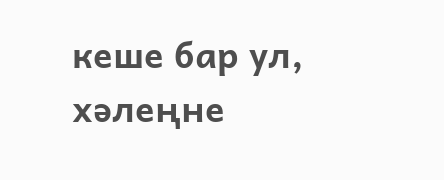кеше бар ул, хәлеңне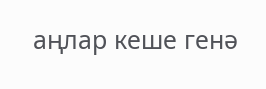аңлар кеше генә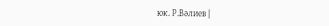юк. Р.Вәлиев |